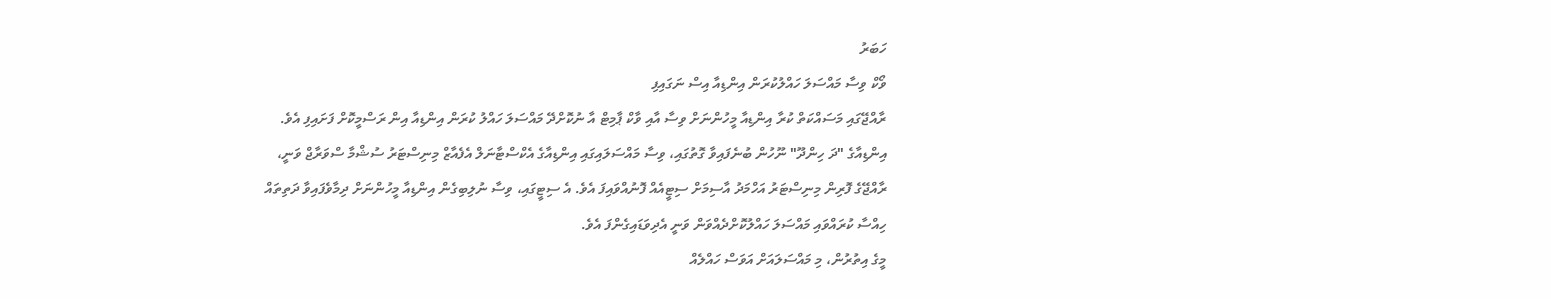ހަބަރު
ވޯކް ވިސާ މައްސަލަ ހައްލުކުރަން އިންޑިއާ އިސް ނަގައިފި
ރާއްޖޭގައި މަސައްކަތް ކުރާ އިންޑިއާ މީހުންނަށް ވިސާ އާއި ވާކް ޕާމިޓް އާ ނުކޮށްދޭ މައްސަލަ ހައްލު ކުރަން އިންޑިއާ އިން ރަސްމީކޮށް ފަށައިފި އެވެ.
އިންޑިއާގެ "ދަ ހިންދޫ" ނޫހުން ބުނެފައިވާ ގޮތުގައި، ވިސާ މައްސަލައިގައި އިންޑިއާގެ އެކްސްޓާނަލް އެފެއާޒް މިނިސްޓަރު ސުޝްމާ ސްވަރާޖް ވަނީ، ރާއްޖޭގެ ފޮރިން މިނިސްޓަރު އަހްމަދު އާސިމަށް ސިޓީއެއް ފޮނުއްވައިފަ އެވެ. އެ ސިޓީގައި، ވިސާ ނުލިބިގެން އިންޑިއާ މީހުންނަށް ދިމާވެފައިވާ ދަތިތައް ހިއްސާ ކުރައްވައި މައްސަލަ ހައްލުކޮށްދެއްވަން ވަނީ އެދިވަޑައިގެންފަ އެވެ.
މީގެ އިތުރުން، މި މައްސަލައަށް އަވަސް ހައްލެއް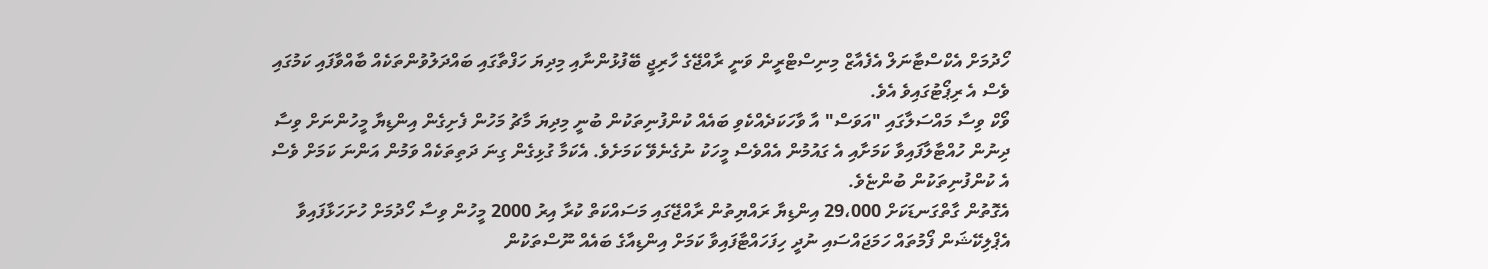ހޯދުމަށް އެކްސްޓާނަލް އެފެއާޒް މިނިސްޓްރީން ވަނީ ރާއްޖޭގެ ހާރިޖީ ބޭފުޅުންނާއި މިދިޔަ ހަފްތާގައި ބައްދަލުވުންތަކެއް ބާއްވާފައި ކަމުގައި ވެސް އެ ރިޕޯޓުގައިވެ އެވެ.
ވޯކް ވިސާ މައްސަލާގައި "އަވަސް" އާ ވާހަކަދެއްކެވި ބައެއް ކުންފުނިތަކުން ބުނީ މިދިޔަ މާޗު މަހުން ފެށިގެން އިންޑިޔާ މީހުންނަށް ވިސާ ދިނުން ހުއްޓާލާފައިވާ ކަމަށާއި އެ ގައުމުން އެއްވެސް މީހަކު ނުގެނެވޭ ކަމަށެވެ. އެކަމާ ގުޅިގެން ގިނަ ދަތިތަކެއް ވަމުން އަންނަ ކަމަށް ވެސް އެ ކުންފުނިތަކުން ބުންޏެވެ.
އެގޮތުން ގާތްގަނޑަކަށް 29،000 އިންޑިޔާ ރައްޔިތުން ރާއްޖޭގައި މަސައްކަތް ކުރާ އިރު 2000 މީހުން ވިސާ ހޯދުމަށް ހުށަހަޅާފައިވާ އެޕްލިކޭޝަން ފޯމުތައް ހަމަޖައްސައި ނުދީ ހިފަހައްޓާފައިވާ ކަމަށް އިންޑިއާގެ ބައެއް ނޫސްތަކުން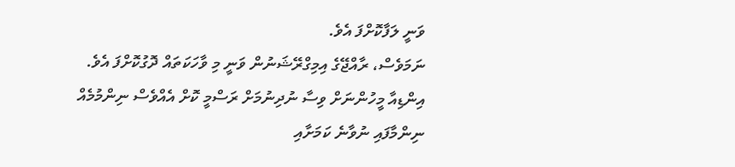ވަނީ ލަފާކޮށްފަ އެވެ.
ނަމަވެސް، ރާއްޖޭގެ އިމިގްރޭޝަނުން ވަނީ މި ވާހަކަތައް ދޮގުކޮށްފަ އެވެ. އިންޑިއާ މީހުންނަށް ވިސާ ނުދިނުމަށް ރަސްމީ ކޮށް އެއްވެސް ނިންމުމެއް ނިންމާފައި ނުވާނެ ކަމަށާއި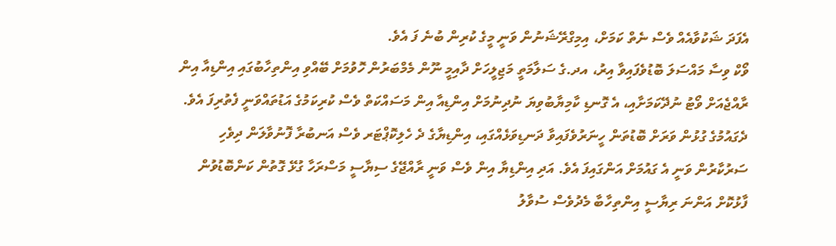އެފަދަ ޝަކުވާއެއް ވެސް ނެތް ކަމަށް، އިމިގްރޭޝަނުން ވަނީ މީގެ ކުރިން ބުނެ ފަ އެވެ.
ވޯކް ވިސާ މައްސަލަ ބޮޑުވެފައިވާ އިރު، އދ.ގެ ސަލާމަތީ މަޖިލީހަށް ދާއިމީ ނޫން މެމްބަރުން ހޮވުމަށް ބޭއްވި އިންތިހާބުގައި އިންޑިއާ އިން ރާއްޖެއަށް ވޯޓު ނުދޭކަމަށާއި، އެ ގޮނޑި ކާމިޔާބުވިޔަ ނުދިނުމަށް އިންޑިއާ އިން މަސައްކަތް ވެސް ކުރިކަމުގެ އަޑުތައްވަނީ ފެތުރިފަ އެވެ.
ދެގައުމުގެ ގުޅުން ވަރަށް ބޮޑުތަން ހީނަރުވެފައިވާ ދަނޑިވަޅެއްގައި، އިންޑިޔާގެ ދެ ހެލިކޮޕްޓަރ ވެސް އަނބުރާ ފޮނުވާލަން ދިވެހި ސަރުކާރުން ވަނީ އެ ގައުމަށް އަންގައިފަ އެވެ. އަދި އިންޑިޔާ އިން ވެސް ވަނީ ރާއްޖޭގެ ސިޔާސީ މަސްރަހާ ގުޅޭ ގޮތުން ކަންބޮޑުވުން ފާޅުކޮށް އަންނަ ރިޔާސީ އިންތިހާބާ މެދުވެސް ސުވާލު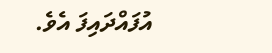އުފައްދައިފަ އެވެ.